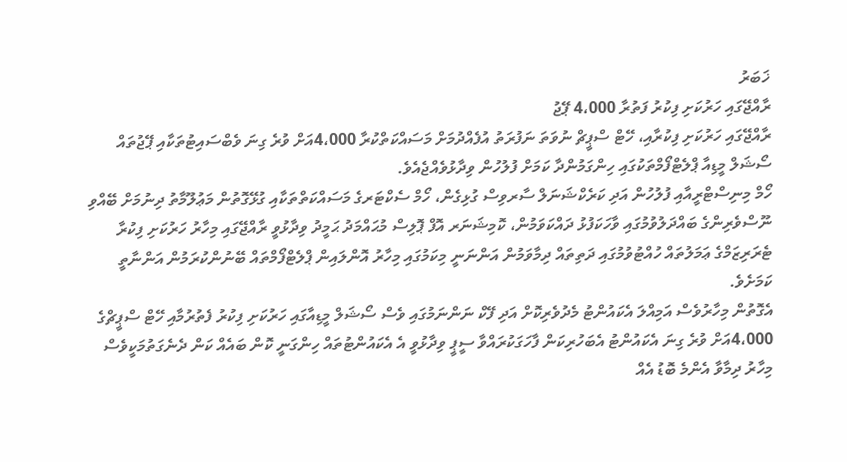ޚަބަރު
ރާއްޖޭގައި ހަރުކަށި ފިކުރު ފަތުރާ 4،000 ޕޭޖު
ރާއްޖޭގައި ހަރުކަށި ފިކުރާއި، ހޭޓް ސްޕީޗް ނުވަތަ ނަފުރަތު އުފެއްދުމަށް މަސައްކަތްކުރާ 4،000އަށް ވުރެ ގިނަ ވެބްސައިޓުތަކާއި ޕޭޖުތައް ސޯޝަލް މީޑިއާ ޕްލެޓްފޯމްތަކުގައި ހިންގަމުންދާ ކަމަށް ފުލުހުން ވިދާޅުވެއްޖެއެވެ.
ހޯމް މިނިސްޓްރީއާއި ފުލުހުން އަދި ކަރެކްޝަނަލް ސާރވިސް ގުޅިގެން، ހޯމް ސެކްޓަރގެ މަސައްކަތްތަކާއި ގުޅޭގޮތުން މަޢުލޫމާތު ދިނުމަށް ބޭއްވި ނޫސްވެރިންގެ ބައްދަލުވުމުގައި ވާހަކަފުޅު ދައްކަވަމުން، ކޮމިޝަނަރ އޮފް ޕޮލިސް މުޙައްމަދު ޙަމީދު ވިދާޅުވީ ރާއްޖޭގައި މިހާރު ހަރުކަށި ފިކުރާ ޓެރަރިޒަމްގެ ޢަމަލުތައް ހުއްޓުވުމުގައި ދަތިތައް ދިމާވަމުން އަންނަނީ މިކަމުގައި މިހާރު އޮންލައިން ޕްލެޓްފޯމްތައް ބޭނުންކުރަމުން އަންނާތީ ކަމަށެވެ.
އެގޮތުން މިހާރުވެސް އަމިއްލަ އެކައުންޓު މެދުވެރިކޮށް އަދި ފޭކް ނަންނަމުގައި ވެސް ސޯޝަލް މީޑިއާގައި ހަރުކަށި ފިކުރު ފެތުރުމާއި ހޭޓް ސްޕީޗްގެ 4،000އަށް ވުރެ ގިނަ އެކައުންޓު އެބަހުރިކަން ފާހަގަކުރައްވާ ސީޕީ ވިދާޅުވީ އެ އެކައުންޓުތައް ހިންގަނީ ކޮން ބައެއް ކަން ދެނެގަތުމަކީވެސް މިހާރު ދިމާވާ އެންމެ ބޮޑު އެއް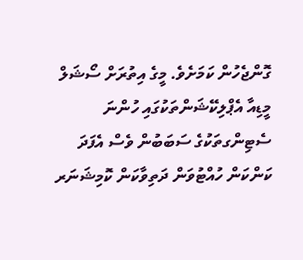ގޮންޖެހުން ކަމަށެވެ. މީގެ އިތުރަށް ސޯޝަލް މީޑިއާ އެޕްލިކޭޝަންތަކުގައި ހުންނަ ސެޓިންގތަކުގެ ސަބަބުން ވެސް އެފަދަ ކަންކަން ހުއްޓުވަން ދަތިވާކަން ކޮމިޝަނަރ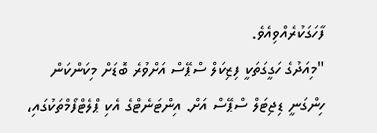ފާހަގަކުރެއްވިއެވެ.
"މިއަދުގެ ހަގީގަތަކީ ފިޒިކަލް ސްޕޭސް އަށްވުރެ ބޮޑަށް މިކަންކަން ހިންގަނީ ޑިޖިޓަލް ސްޕޭސް އަށް. އިންޓަނެޓްގެ އެކި ޕްލެޓްފޯމްތަކުގައި،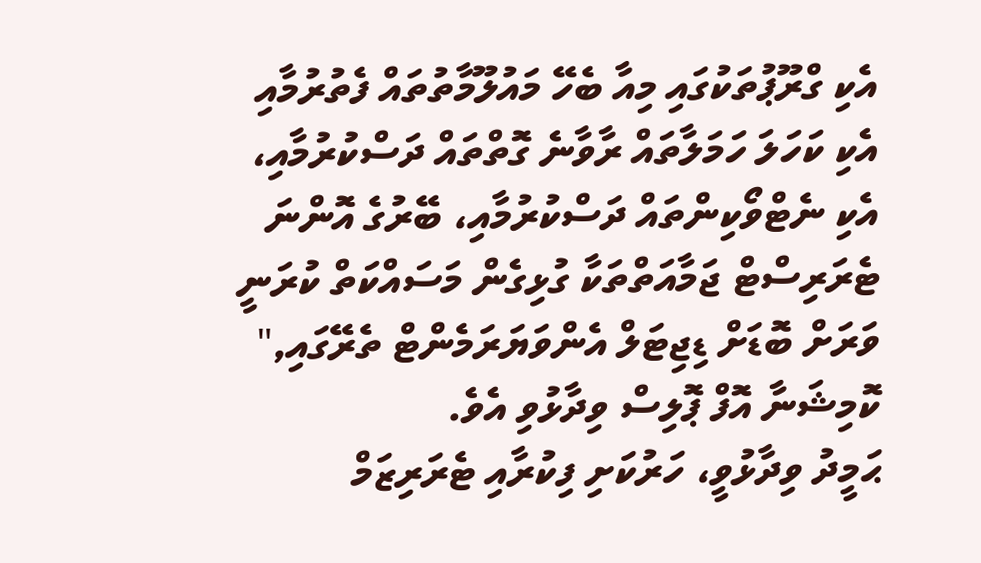އެކި ގްރޫޕުތަކުގައި މިއާ ބެހޭ މައުލޫމާތުތައް ފެތުރުމާއި އެކި ކަހަލަ ހަމަލާތައް ރާވާނެ ގޮތްތައް ދަސްކުރުމާއި، އެކި ނެޓްވޯކިންތައް ދަސްކުރުމާއި، ބޭރުގެ އޮންނަ ޓެރަރިސްޓް ޖަމާއަތްތަކާ ގުޅިގެން މަސައްކަތް ކުރަނީ ވަރަށް ބޮޑަށް ޑިޖިޓަލް އެންވަޔަރަމެންޓް ތެރޭގައި," ކޮމިޝަނާ އޮފް ޕޮލިސް ވިދާޅުވި އެވެ.
ޙަމީދު ވިދާޅުވީ، ހަރުކަށި ފިކުރާއި ޓެރަރިޒަމް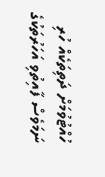ހުއްޓުވުމަށް ދަތިތަކެއް ހުރި ނަމަވެސް ފާއިތުވި އަހަރުތަކުގެ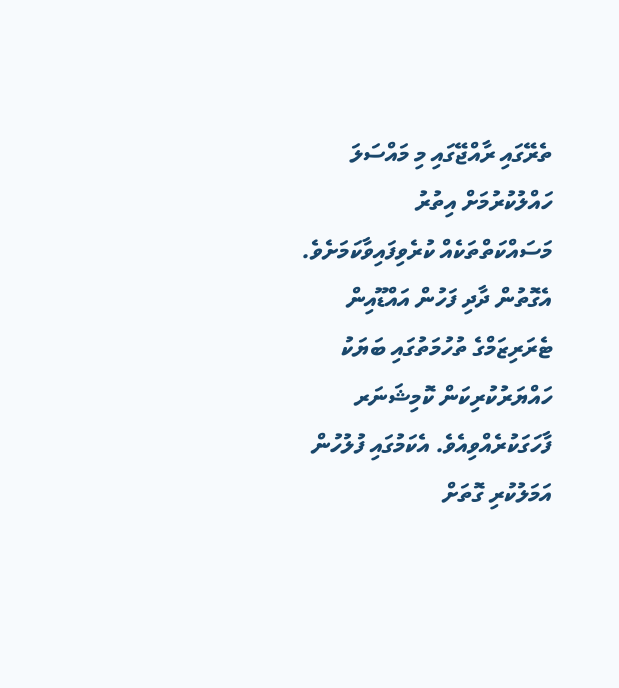ތެރޭގައި ރާއްޖޭގައި މި މައްސަލަ ހައްލުކުރުމަށް އިތުރު މަސައްކަތްތަކެއް ކުރެވިފައިވާކަމަށެވެ. އެގޮތުން ދާދި ފަހުން އައްޑޫއިން ޓެރަރިޒަމްގެ ތުހުމަތުގައި ބަޔަކު ހައްޔަރުކުރިކަން ކޮމިޝަނަރ ފާހަގަކުރެއްވިއެވެ. އެކަމުގައި ފުލުހުން އަމަލުކުރި ގޮތަށް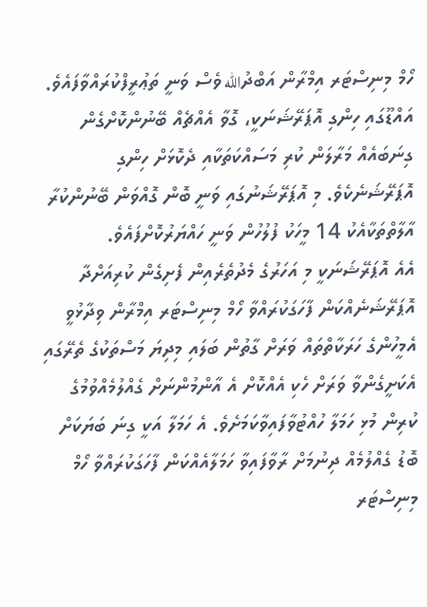ހޯމް މިނިސްޓަރ އިމްރާން އަބްދުالله ވެސް ވަނީ ތަޢުރީފްކުރައްވާފައެވެ. އައްޑޫގައި ހިންގި އޮޕަރޭޝަނަކީ، ގޮވާ އެއްޗެއް ބޭނުންކޮށްގެން ގިނަބައެއް މަރާލަން ކުރި މަސައްކަތަކާއި ދެކޮޅަށް ހިންގި އޮޕަރޭޝަނެކެވެ. މި އޮޕަރޭޝަނުގައި ވަނީ ބޮން ގޮއްވަން ބޭނުންކުރާ އާލާތްތަކާއެކު 14 މީހަކު ފުލުހުން ވަނީ ހައްޔަރުކޮށްފައެވެ.
އެއެ އޮޕަރޭޝަނަކީ މި އަހަރުގެ މެދުތެރެއިން ފެށިގެން ކުރިއަށްދާ އޮޕަރޭޝަނެއްކަން ފާހަގަކުރައްވާ ހޯމް މިނިސްޓަރ އިމްރާން ވިދާޅުވީ އެމީހުންގެ ހަރަކާތްތައް ވަރަށް ގާތުން ބަލައި މިދިޔަ މަސްތަކުގެ ތެރޭގައި އެކަށީގެންވާ ވަރަށް ހެކި އެއްކޮށް އެ އާންމުންނަށް ގެއްލުމެއްވުމުގެ ކުރިން މުޅި ހަމަލާ ހުއްޓުވާފައިވާކަމަށެވެ. އެ ހަމަލާ އަކީ ގިނަ ބަޔަކަށް ބޮޑު ގެއްލުމެއް ދިނުމަށް ރާވާފައިވާ ހަމަލާއެއްކަން ފާހަގަކުރައްވާ ހޯމް މިނިސްޓަރ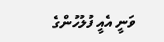ވަނީ އެއީ ފުލުހުންގެ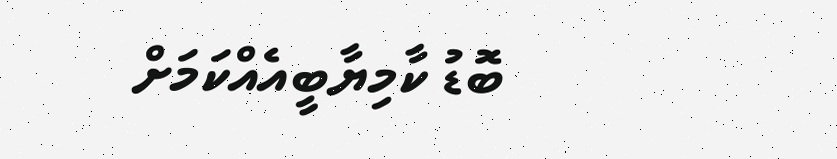ބޮޑު ކާމިޔާބީއެއްކަމަށް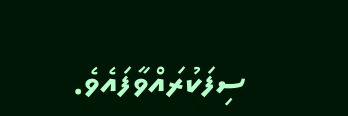ސިފަކުރައްވާފައެވެ.